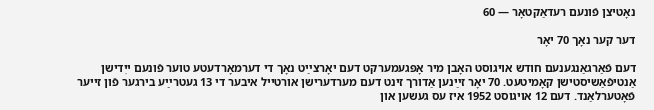נאָטיצן פֿונעם רעדאַקטאָר — 60

דער קער נאָך 70 יאָר

דעם פֿאַרגאַנגענעם חודש אויגוסט האָבן מיר אָפּגעמערקט דעם יאָרצײַט נאָך די דערמאָרדעטע טוער פֿונעם ייִדישן אַנטיפֿאַשיסטישן קאָמיטעט. 70 יאָר זײַנען אַדורך זינט דעם מערדערישן אורטייל איבער די 13 געטרײַע בירגער פֿון זייער פֿאָטערלאַנד. דעם 12 אויגוסט 1952 איז עס געשען און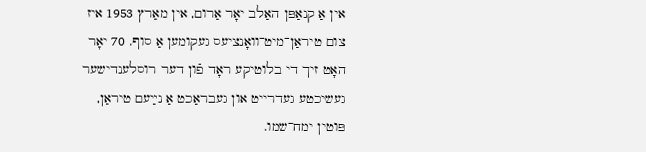אין אַ קנאַפּן האַלב יאָר אַרום, אין מאַרץ 1953 איז צום טיראַן־מיט־וואָנציעס געקומען אַ סוף. 70 יאָר האָט זיך די בלוטיקע ראָד פֿון דער רוסלענדישער געשיכטע געדרייט און געבראַכט אַ נײַעם טיראַן, פּוטין ימח־שמו.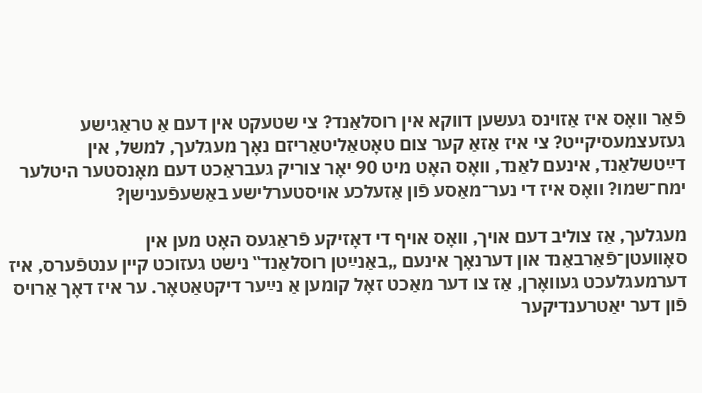פֿאַר וואָס איז אַזוינס געשען דווקא אין רוסלאַנד? צי שטעקט אין דעם אַ טראַגישע געזעצמעסיקייט? צי איז אַזאַ קער צום טאָטאַליטאַריזם נאָך מעגלעך, למשל, אין דײַטשלאַנד, אינעם לאַנד, וואָס האָט מיט 90 יאָר צוריק געבראַכט דעם מאָנסטער היטלער ימח־שמו? וואָס איז די נער־מאַסע פֿון אַזעלכע אויסטערלישע באַשעפֿענישן?

מעגלעך, אַז צוליב דעם אויך, וואָס אויף די דאָזיקע פֿראַגעס האָט מען אין סאָוועטן־פֿאַרבאַנד און דערנאָך אינעם „באַנײַטן רוסלאַנד‟ נישט געזוכט קיין ענטפֿערס, איז דערמעגלעכט געוואָרן, אַז צו דער מאַכט זאָל קומען אַ נײַער דיקטאַטאָר. ער איז דאָך אַרויס פֿון דער יאַטרענדיקער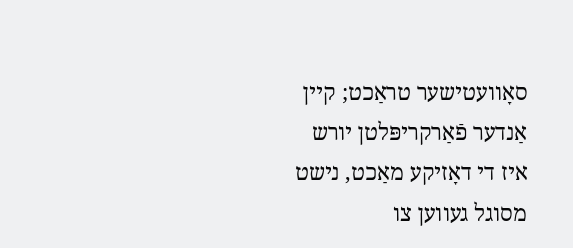סאָוועטישער טראַכט; קיין אַנדער פֿאַרקריפּלטן יורש איז די דאָזיקע מאַכט, נישט מסוגל געווען צו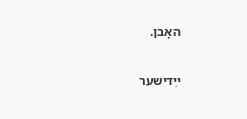האָבן.

ייִדישער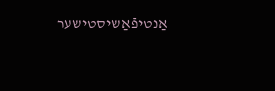אַנטיפֿאַשיסטישער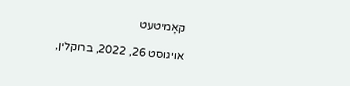קאָמיטעט

אויגוסט 26, 2022, ברוקלין,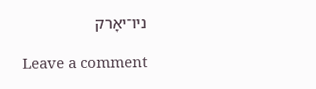ניו־יאָרק

Leave a comment